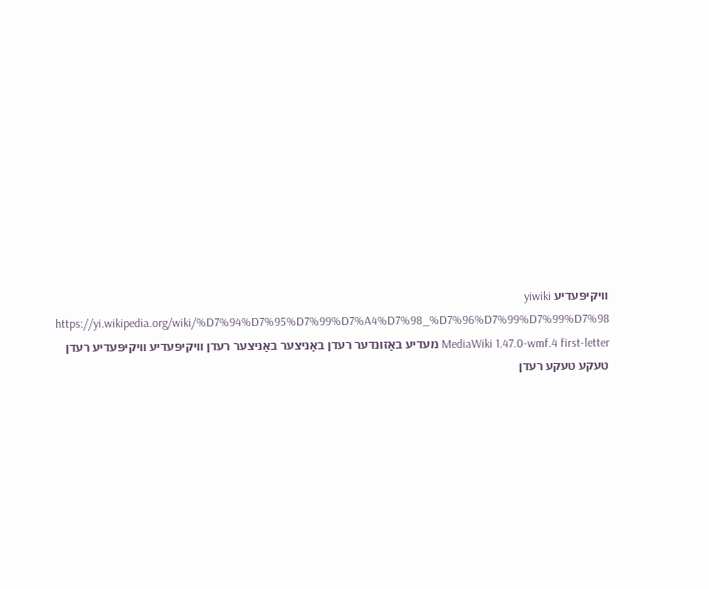װיקיפּעדיע yiwiki https://yi.wikipedia.org/wiki/%D7%94%D7%95%D7%99%D7%A4%D7%98_%D7%96%D7%99%D7%99%D7%98 MediaWiki 1.47.0-wmf.4 first-letter מעדיע באַזונדער רעדן באַניצער באַניצער רעדן װיקיפּעדיע װיקיפּעדיע רעדן טעקע טעקע רעדן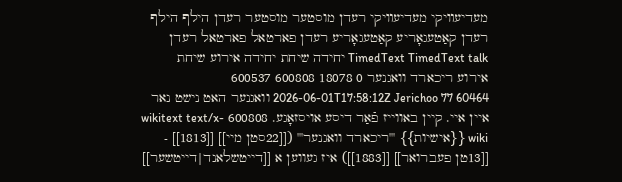מעדיעװיקי מעדיעװיקי רעדן מוסטער מוסטער רעדן הילף הילף רעדן קאַטעגאָריע קאַטעגאָריע רעדן פארטאל פארטאל רעדן TimedText TimedText talk יחידה שיחת יחידה אירוע שיחת אירוע ריכארד וואגנער 0 18078 600808 600537 2026-06-01T17:58:12Z Jerichoo 77 60464 וואגנער האט נישט נאר איין איי. קיין באווייז פֿאַר דיסע אויסזאָגע. 600808 wikitext text/x-wiki {{אישיות}} '''ריכארד וואגנער''' ([[22סטן מיי]] [[1813]] - [[13טן פעברואר]] [[1883]]) איז געווען א [[דייטשלאנד|דייטשער]]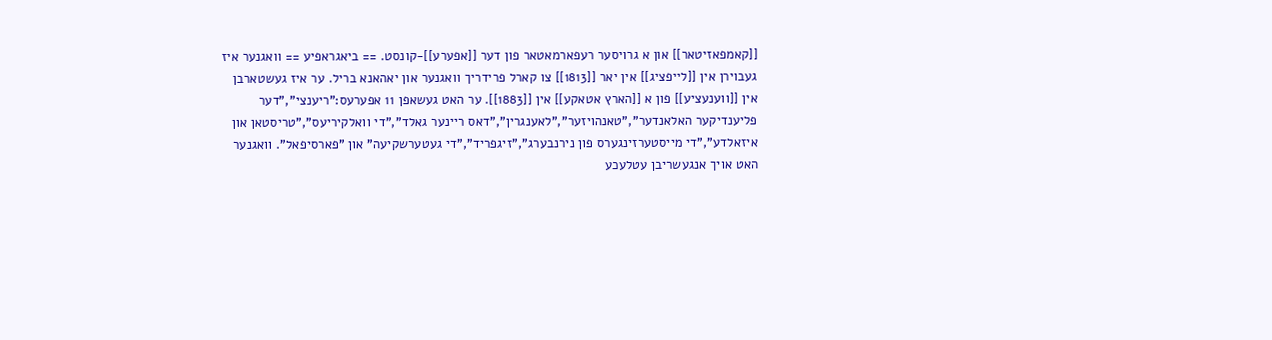[[קאמפאזיטאר]] און א גרויסער רעפארמאטאר פון דער [[אפערע]]-קונסט. == ביאגראפיע == וואגנער איז געבוירן אין [[לייפציג]] אין יאר [[1813]] צו קארל פרידריך וואגנער און יאהאנא בריל. ער איז געשטארבן אין [[ווענעציע]] פון א [[הארץ אטאקע]] אין [[1883]]. ער האט געשאפן 11 אפערעס:"ריענצי","דער פליענדיקער האלאנדער","טאנהויזער","לאענגרין","דאס ריינער גאלד","די וואלקיריעס","טריסטאן און איזאלדע","די מייסטערזינגערס פון נירנבערג","זיגפריד","די געטערשקיעה" און "פארסיפאל". וואגנער האט אויך אנגעשריבן עטלעכע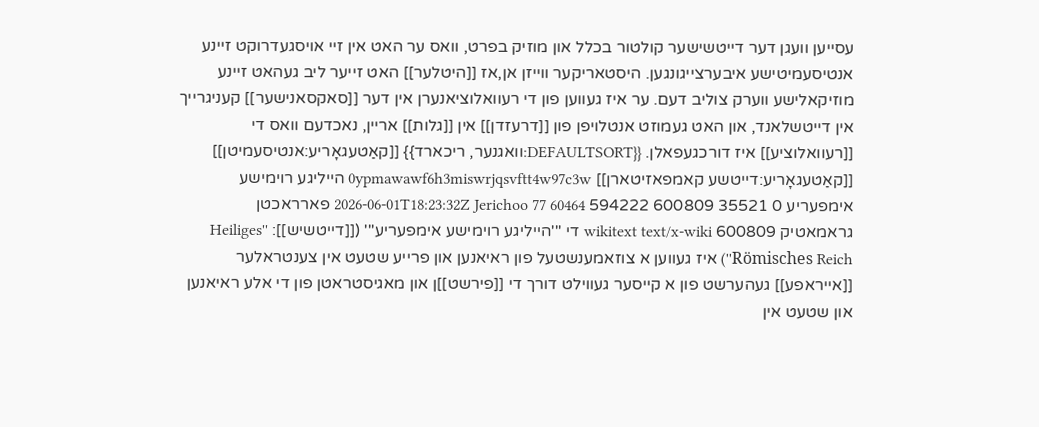עסייען וועגן דער דייטשישער קולטור בכלל און מוזיק בפרט, וואס ער האט אין זיי אויסגעדרוקט זיינע אנטיסעמיטישע איבערצייגונגען. היסטאריקער ווייזן אן,אז [[היטלער]] האט זייער ליב געהאט זיינע מוזיקאלישע ווערק צוליב דעם. ער איז געווען פון די רעוואלוציאנערן אין דער [[סאקסאנישער]] קעניגרייך אין דייטשלאנד, און האט געמוזט אנטלויפן פון [[דרעזדן]] אין [[גלות]] אריין, נאכדעם וואס די [[רעוואלוציע]] איז דורכגעפאלן. {{DEFAULTSORT:וואגנער, ריכארד}} [[קאַטעגאָריע:אנטיסעמיטן]] [[קאַטעגאָריע:דייטשע קאמפאזיטארן]] 0ypmawawf6h3miswrjqsvftt4w97c3w הייליגע רוימישע אימפעריע 0 35521 600809 594222 2026-06-01T18:23:32Z Jerichoo 77 60464 פארראכטן גראמאטיק 600809 wikitext text/x-wiki די '''הייליגע רוימישע אימפעריע''' ([[דייטשיש]]: ''Heiliges Römisches Reich'') איז געווען א צוזאמענשטעל פון ראיאנען און פרייע שטעט אין צענטראלער [[אייראפע]] געהערשט פון א קייסער געווילט דורך די [[פירשט]]ן און מאגיסטראטן פון די אלע ראיאנען און שטעט אין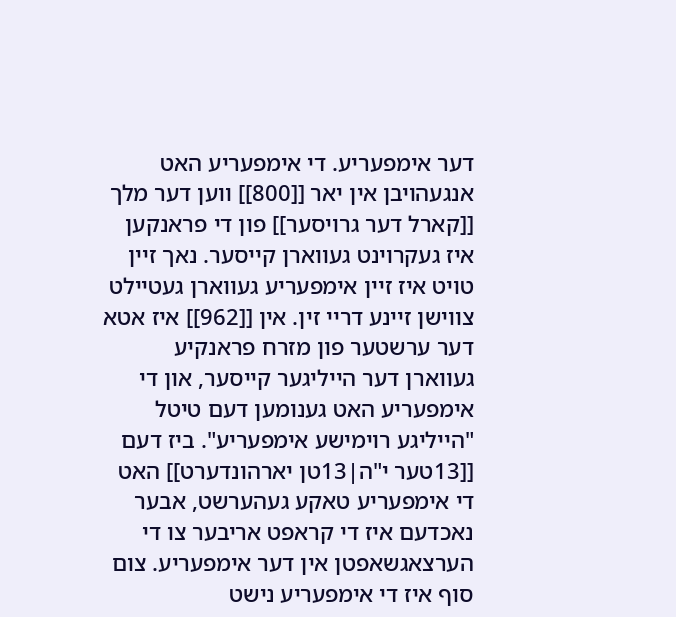דער אימפעריע. די אימפעריע האט אנגעהויבן אין יאר [[800]] ווען דער מלך [[קארל דער גרויסער]] פון די פראנקען איז געקרוינט געווארן קייסער. נאך זיין טויט איז זיין אימפעריע געווארן געטיילט צווישן זיינע דריי זין. אין [[962]] איז אטא דער ערשטער פון מזרח פראנקיע געווארן דער הייליגער קייסער, און די אימפעריע האט גענומען דעם טיטל "הייליגע רוימישע אימפעריע". ביז דעם [[13טער י"ה|13טן יארהונדערט]] האט די אימפעריע טאקע געהערשט, אבער נאכדעם איז די קראפט אריבער צו די הערצאגשאפטן אין דער אימפעריע. צום סוף איז די אימפעריע נישט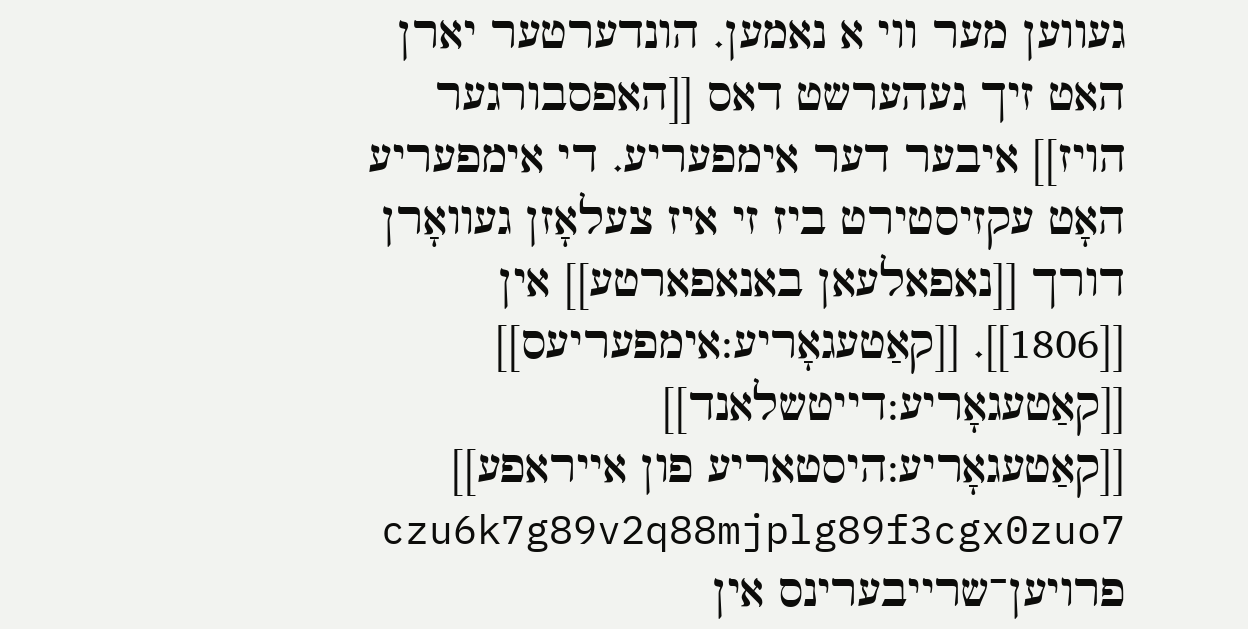געווען מער ווי א נאמען. הונדערטער יארן האט זיך געהערשט דאס [[האפסבורגער הויז]] איבער דער אימפעריע. די אימפעריע האָט עקזיסטירט ביז זי איז צעלאָזן געוואָרן דורך [[נאפאלעאן באנאפארטע]] אין [[1806]]. [[קאַטעגאָריע:אימפעריעס]] [[קאַטעגאָריע:דייטשלאנד]] [[קאַטעגאָריע:היסטאריע פון אייראפע]] czu6k7g89v2q88mjplg89f3cgx0zuo7 פרויען־שרייבערינס אין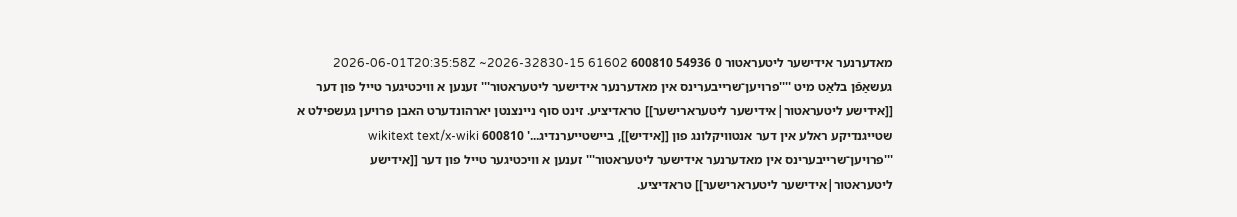מאדערנער אידישער ליטעראטור 0 54936 600810 2026-06-01T20:35:58Z ~2026-32830-15 61602 געשאַפֿן בלאַט מיט ''''פרויען־שרייבערינס אין מאדערנער אידישער ליטעראטור''' זענען א וויכטיגער טייל פון דער [[אידישע ליטעראטור|אידישער ליטערארישער]] טראדיציע. זינט סוף ניינצנטן יארהונדערט האבן פרויען געשפילט א שטייגנדיקע ראלע אין דער אנטוויקלונג פון [[אידיש]], ביישטייערנדיג...' 600810 wikitext text/x-wiki '''פרויען־שרייבערינס אין מאדערנער אידישער ליטעראטור''' זענען א וויכטיגער טייל פון דער [[אידישע ליטעראטור|אידישער ליטערארישער]] טראדיציע.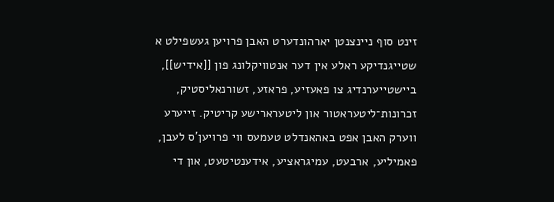זינט סוף ניינצנטן יארהונדערט האבן פרויען געשפילט א שטייגנדיקע ראלע אין דער אנטוויקלונג פון [[אידיש]], ביישטייערנדיג צו פאעזיע, פראזע, זשורנאליסטיק, זכרונות־ליטעראטור און ליטערארישע קריטיק. זייערע ווערק האבן אפט באהאנדלט טעמעס ווי פרויען'ס לעבן, פאמיליע, ארבעט, עמיגראציע, אידענטיטעט, און די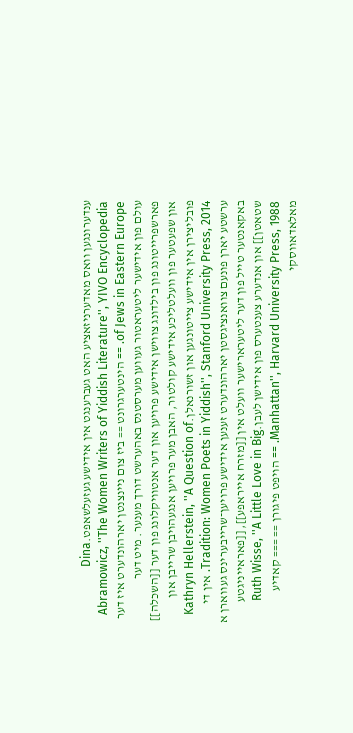ענדערונגען וואס מאדערניזאציע האט געברענגט אין אידישע געזעלשאפט.Dina Abramowicz, ''The Women Writers of Yiddish Literature'', YIVO Encyclopedia of Jews in Eastern Europe. == הינטערגרונט == ביז צום ניינצנטן יארהונדערט איז דער עולם פון אידישער ליטעראטור געווען מערסטנס באהערשט דורך מענער. מיט דער פארשפרייטונג פון בילדונג צווישן אידישע פרויען און דער אנטוויקלונג פון דער [[השכלה]] און שפעטער פון וועלטליכע אידישע קולטור, האבן מער פרויען אנגעהויבן שרייבן און פובליצירן אין אידישע צייטונגען און זשורנאלן.Kathryn Hellerstein, ''A Question of Tradition: Women Poets in Yiddish'', Stanford University Press, 2014. אין די ערשטע יארן פונעם צוואנציגסטן יארהונדערט זענען אידישע פרויען־שרייבערינס געווארן א באקאנטער טייל פון דער ליטערארישער וועלט אין [[מזרח אייראפע]], [[פאראייניגטע שטאטן]] און אנדערע צענטערס פון אידישן לעבן.Ruth Wisse, ''A Little Love in Big Manhattan'', Harvard University Press, 1988. == הויפט פיגורן == === קאדיע מאלאדאווסקי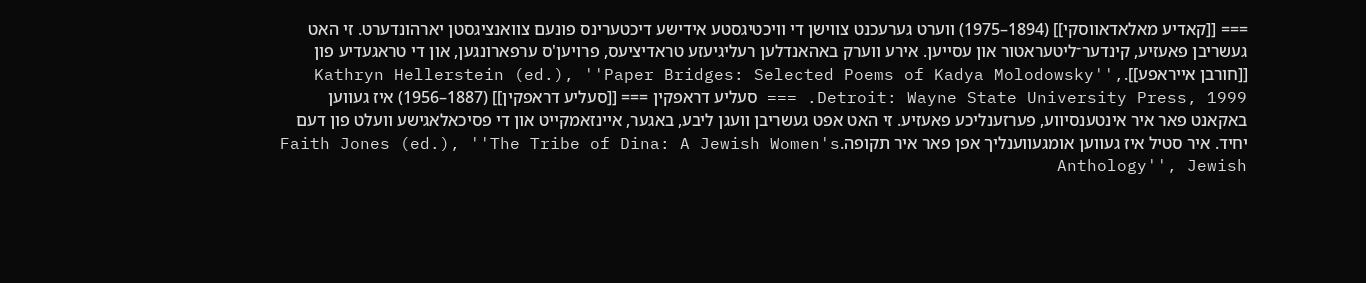=== [[קאדיע מאלאדאווסקי]] (1894–1975) ווערט גערעכנט צווישן די וויכטיגסטע אידישע דיכטערינס פונעם צוואנציגסטן יארהונדערט. זי האט געשריבן פאעזיע, קינדער־ליטעראטור און עסייען. אירע ווערק באהאנדלען רעליגיעזע טראדיציעס, פרויען'ס ערפארונגען, און די טראגעדיע פון [[חורבן אייראפע]].Kathryn Hellerstein (ed.), ''Paper Bridges: Selected Poems of Kadya Molodowsky'', Detroit: Wayne State University Press, 1999. === סעליע דראפקין === [[סעליע דראפקין]] (1887–1956) איז געווען באקאנט פאר איר אינטענסיווע, פערזענליכע פאעזיע. זי האט אפט געשריבן וועגן ליבע, באגער, איינזאמקייט און די פסיכאלאגישע וועלט פון דעם יחיד. איר סטיל איז געווען אומגעווענליך אפן פאר איר תקופה.Faith Jones (ed.), ''The Tribe of Dina: A Jewish Women's Anthology'', Jewish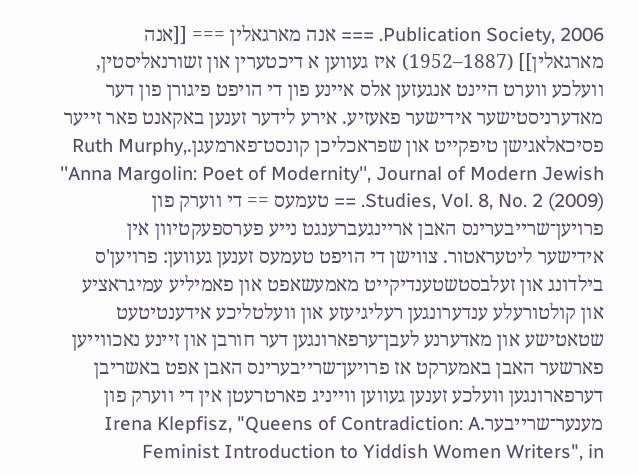Publication Society, 2006. === אנה מארגאלין === [[אנה מארגאלין]] (1887–1952) איז געווען א דיכטערין און זשורנאליסטין, וועלכע ווערט היינט אנגעזען אלס איינע פון די הויפט פיגורן פון דער מאדערניסטישער אידישער פאעזיע. אירע לידער זענען באקאנט פאר זייער פסיכאלאגישן טיפקייט און שפראכליכן קונסט־פארמעגן.Ruth Murphy, ''Anna Margolin: Poet of Modernity'', Journal of Modern Jewish Studies, Vol. 8, No. 2 (2009). == טעמעס == די ווערק פון פרויען־שרייבערינס האבן אריינגעברענגט נייע פערספעקטיוון אין אידישער ליטעראטור. צווישן די הויפט טעמעס זענען געווען: פרויען'ס בילדונג און זעלבסטשטענדיקייט מאמעשאפט און פאמיליע עמיגראציע און קולטורעלע ענדערונגען רעליגיעזע און וועלטליכע אידענטיטעט שטאטישע און מאדערנע לעבן־ערפארונגען דער חורבן און זיינע נאכווייען פארשער האבן באמערקט אז פרויען־שרייבערינס האבן אפט באשריבן דערפארונגען וועלכע זענען געווען ווייניג פארטרעטן אין די ווערק פון מענער־שרייבער.Irena Klepfisz, "Queens of Contradiction: A Feminist Introduction to Yiddish Women Writers", in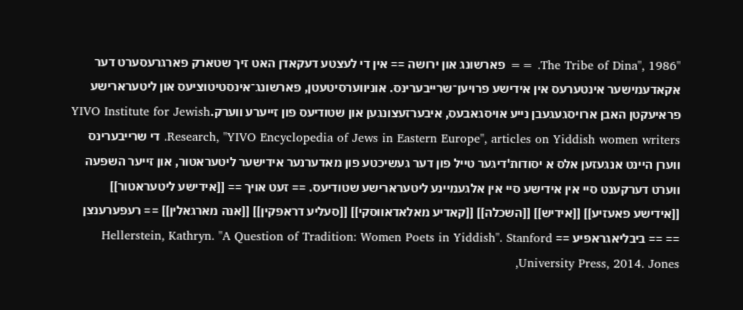''The Tribe of Dina'', 1986. == פארשונג און ירושה == אין די לעצטע דעקאדן האט זיך שטארק פארגרעסערט דער אקאדעמישער אינטערעס אין אידישע פרויען־שרייבערינס. אוניווערסיטעטן, פארשונג־אינסטיטוציעס און ליטערארישע פראיעקטן האבן ארויסגעגעבן נייע אויסגאבעס, איבערזעצונגען און שטודיעס פון זייערע ווערק.YIVO Institute for Jewish Research, ''YIVO Encyclopedia of Jews in Eastern Europe'', articles on Yiddish women writers. די שרייבערינס ווערן היינט אנגעזען אלס א יסודות'דיגער טייל פון דער געשיכטע פון מאדערנער אידישער ליטעראטור, און זייער השפעה ווערט דערקענט סיי אין אידישע סיי אין אלגעמיינע ליטערארישע שטודיעס. == זעט אויך == [[אידישע ליטעראטור]] [[אידישע פאעזיע]] [[אידיש]] [[השכלה]] [[קאדיע מאלאדאווסקי]] [[סעליע דראפקין]] [[אנה מארגאלין]] == רעפערענצן == == ביבליאגראפיע == Hellerstein, Kathryn. ''A Question of Tradition: Women Poets in Yiddish''. Stanford University Press, 2014. Jones,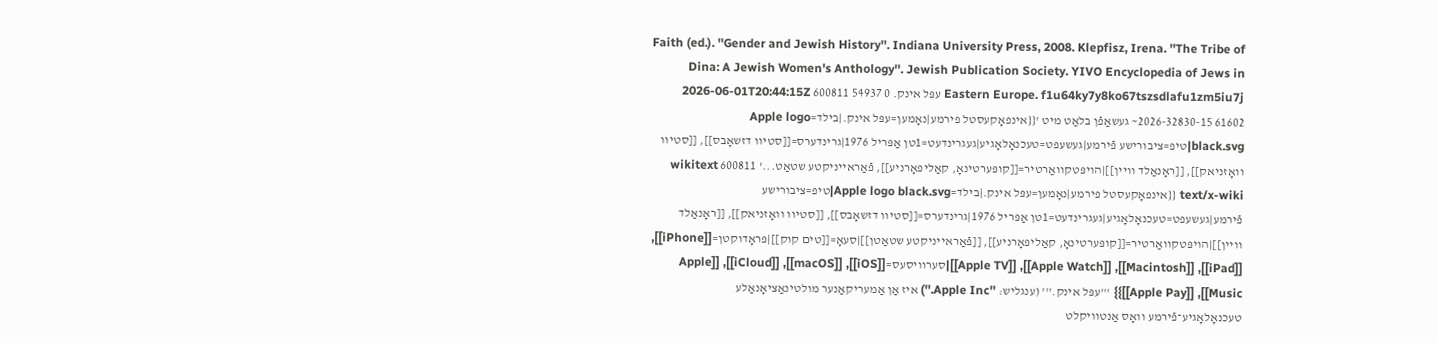Faith (ed.). ''Gender and Jewish History''. Indiana University Press, 2008. Klepfisz, Irena. ''The Tribe of Dina: A Jewish Women's Anthology''. Jewish Publication Society. YIVO Encyclopedia of Jews in Eastern Europe. f1u64ky7y8ko67tszsdlafu1zm5iu7j עפּל אינק. 0 54937 600811 2026-06-01T20:44:15Z ~2026-32830-15 61602 געשאַפֿן בלאַט מיט '{{אינפאָקעסטל פירמע|נאָמען=עפּל אינק.|בילד=Apple logo black.svg|טיפ=ציבורישע פֿירמע|געשעפט=טעכנאָלאָגיע|געגרינדעט=1טן אַפּריל 1976|גרינדערס=[[סטיוו דזשאָבס]], [[סטיוו וואָזניאק]], [[ראָנאַלד וויין]]|הויפּטקוואַרטיר=[[קופּערטינאָ, קאַליפאָרניע]], פֿאַראייניקטע שטאַט...' 600811 wikitext text/x-wiki {{אינפאָקעסטל פירמע|נאָמען=עפּל אינק.|בילד=Apple logo black.svg|טיפ=ציבורישע פֿירמע|געשעפט=טעכנאָלאָגיע|געגרינדעט=1טן אַפּריל 1976|גרינדערס=[[סטיוו דזשאָבס]], [[סטיוו וואָזניאק]], [[ראָנאַלד וויין]]|הויפּטקוואַרטיר=[[קופּערטינאָ, קאַליפאָרניע]], [[פֿאַראייניקטע שטאַטן]]|סעאָ=[[טים קוק]]|פּראָדוקטן=[[iPhone]], [[iPad]], [[Macintosh]], [[Apple Watch]], [[Apple TV]]|סערוויסעס=[[iOS]], [[macOS]], [[iCloud]], [[Apple Music]], [[Apple Pay]]}} '''עפּל אינק.''' (ענגליש: ''Apple Inc.'') איז אַן אַמעריקאַנער מולטינאַציאָנאַלע טעכנאָלאָגיע־פֿירמע וואָס אַנטוויקלט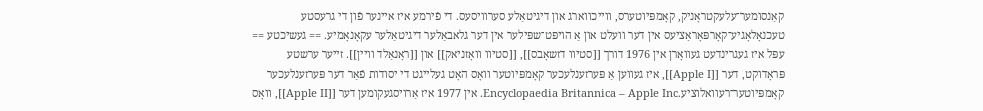קאַנסומער־עלעקטראָניק, קאָמפּיוטערס, ווייכווארג און דיגיטאַלע סערוויסעס. די פֿירמע איז איינער פֿון די גרעסטע טעכנאָלאָגיע־קאָרפּאָראַציעס אין דער וועלט און אַ הויפּט־שפּילער אין דער גלאבאַלער דיגיטאַלער עקאָנאָמיע. == געשיכטע == עפּל איז געגרינדעט געוואָרן אין 1976 דורך [[סטיוו דזשאָבס]], [[סטיוו וואָזניאק]] און [[ראָנאַלד וויין]]. זייער ערשטע פּראָדוקט, דער [[Apple I]], איז געווען אַ פּערזענלעכער קאָמפּיוטער וואָס האָט געלייגט די יסודות פֿאַר דער פּערזענלעכער קאָמפּיוטער־רעוואלוציע.Encyclopaedia Britannica – Apple Inc. אין 1977 איז אַרויסגעקומען דער [[Apple II]], וואָס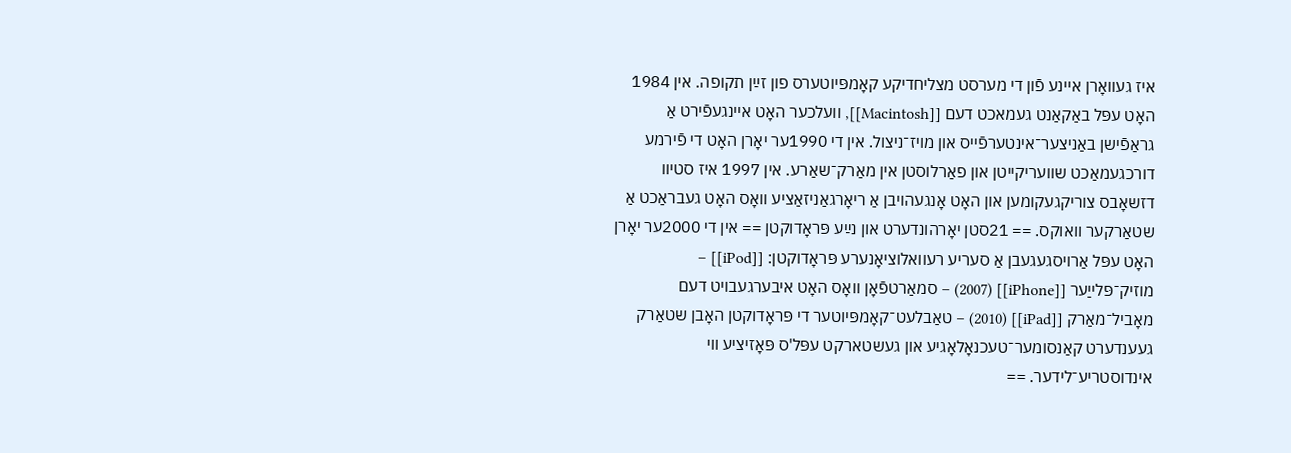איז געוואָרן איינע פֿון די מערסט מצליחדיקע קאָמפּיוטערס פון זײַן תקופה. אין 1984 האָט עפּל באַקאַנט געמאכט דעם [[Macintosh]], וועלכער האָט איינגעפֿירט אַ גראַפֿישן באַניצער־אינטערפֿייס און מויז־ניצול. אין די 1990ער יאָרן האָט די פֿירמע דורכגעמאַכט שוועריקייטן און פאַרלוסטן אין מאַרק־שאַרע. אין 1997 איז סטיוו דזשאָבס צוריקגעקומען און האָט אָנגעהויבן אַ ריאָרגאַניזאַציע וואָס האָט געבראַכט אַ שטאַרקער וואוקס. == 21סטן יאָרהונדערט און נײַע פּראָדוקטן == אין די 2000ער יאָרן האָט עפּל אַרויסגעגעבן אַ סעריע רעוואלוציאָנערע פּראָדוקטן: [[iPod]] – מוזיק־פּלייַער [[iPhone]] (2007) – סמאַרטפֿאָן וואָס האָט איבערגעבויט דעם מאָביל־מאַרק [[iPad]] (2010) – טאַבלעט־קאָמפּיוטער די פּראָדוקטן האָבן שטאַרק געענדערט קאַנסומער־טעכנאָלאָגיע און געשטארקט עפּל'ס פּאָזיציע ווי אינדוסטריע־לידער. ==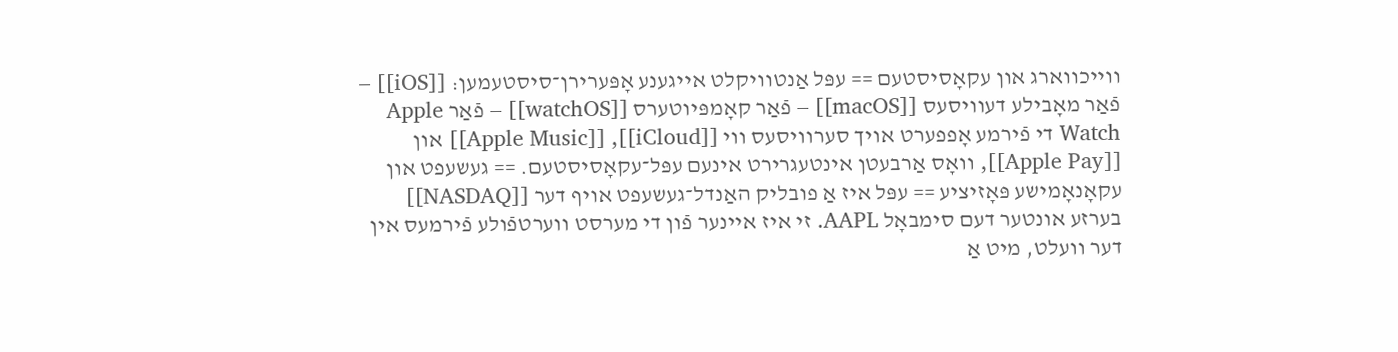ווייכווארג און עקאָסיסטעם == עפּל אַנטוויקלט אייגענע אָפּערירן־סיסטעמען: [[iOS]] – פֿאַר מאָבילע דעוויסעס [[macOS]] – פֿאַר קאָמפּיוטערס [[watchOS]] – פֿאַר Apple Watch די פֿירמע אָפפערט אויך סערוויסעס ווי [[iCloud]], [[Apple Music]] און [[Apple Pay]], וואָס אַרבעטן אינטעגרירט אינעם עפּל־עקאָסיסטעם. == געשעפט און עקאָנאָמישע פּאָזיציע == עפּל איז אַ פובליק האַנדל־געשעפט אויף דער [[NASDAQ]] בערזע אונטער דעם סימבאָל AAPL. זי איז איינער פֿון די מערסט ווערטפֿולע פֿירמעס אין דער וועלט, מיט אַ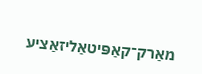מאַרק־קאַפּיטאַליזאַציע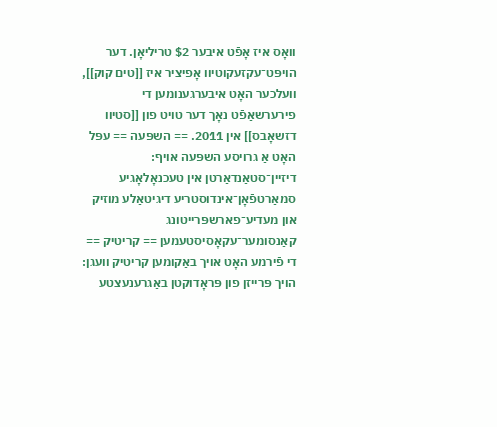וואָס איז אָפֿט איבער $2 טריליאָן. דער הויפּט־עקזעקוטיוו אָפיציר איז [[טים קוק]], וועלכער האָט איבערגענומען די פירערשאַפֿט נאָך דער טויט פון [[סטיוו דזשאָבס]] אין 2011. == השפּעה == עפּל האָט אַ גרויסע השפּעה אויף: דיזיין־סטאַנדאַרטן אין טעכנאָלאָגיע סמאַרטפֿאָן־אינדוסטריע דיגיטאַלע מוזיק און מעדיע־פארשפּרייטונג קאַנסומער־עקאָסיסטעמען == קריטיק == די פֿירמע האָט אויך באַקומען קריטיק וועגן: הויך פּרייזן פון פּראָדוקטן באַגרענעצטע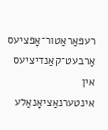רעפּאַראַטור־אָפּציעס אַרבעט־קאַנדיציעס אין אינטערנאַציאָנאַלע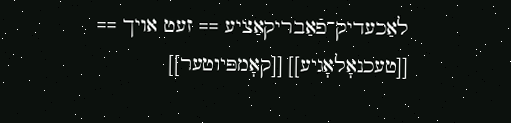לאַכעדיק־פֿאַבריקאַציע == זעט אויך == [[טעכנאָלאָגיע]] [[קאָמפּיוטער]]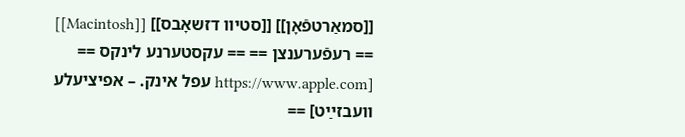[[סמאַרטפֿאָן]] [[סטיוו דזשאָבס]] [[Macintosh]] == רעפֿערענצן == == עקסטערנע לינקס == [https://www.apple.com עפל אינק. – אפיציעלע וועבזײַט] ==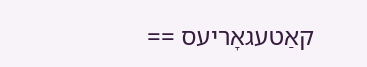קאַטעגאָריעס ==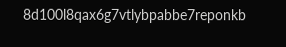8d100l8qax6g7vtlybpabbe7reponkb